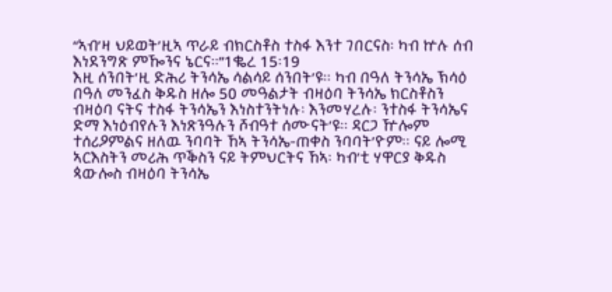“ኣብ’ዛ ህይወት’ዚኣ ጥራይ ብክርስቶስ ተስፋ እንተ ገበርናስ፡ ካብ ኵሉ ሰብ እነደንግጽ ምዀንና ኔርና።”1ቈረ 15፡19
እዚ ሰንበት’ዚ ድሕሪ ትንሳኤ ሳልሳይ ሰንበት’ዩ። ካብ በዓለ ትንሳኤ ኽሳዕ በዓለ መንፈስ ቅዱስ ዘሎ 50 መዓልታት ብዛዕባ ትንሳኤ ክርስቶስን ብዛዕባ ናትና ተስፋ ትንሳኤን እነስተንትነሉ፡ እንመሃረሉ፡ ንተስፋ ትንሳኤና ድማ እነዕብየሉን እነጽንዓሉን ሾብዓተ ሰሙናት’ዩ። ዳርጋ ዅሎም ተሰሪዖምልና ዘለዉ ንባባት ኸኣ ትንሳኤ-ጠቀስ ንባባት’ዮም። ናይ ሎሚ ኣርእስትን መሪሕ ጥቕስን ናይ ትምህርትና ኸኣ፡ ካብ’ቲ ሃዋርያ ቅዱስ ጳውሎስ ብዛዕባ ትንሳኤ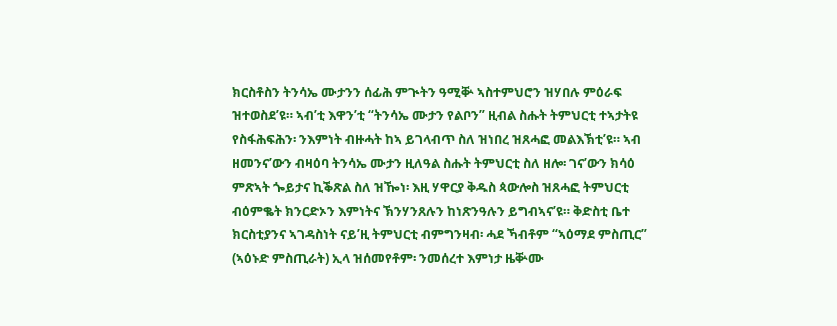ክርስቶስን ትንሳኤ ሙታንን ሰፊሕ ምጒትን ዓሚቝ ኣስተምህሮን ዝሃበሉ ምዕራፍ ዝተወስደ’ዩ። ኣብ’ቲ እዋን’ቲ “ትንሳኤ ሙታን የልቦን” ዚብል ስሑት ትምህርቲ ተኣታትዩ የስፋሕፍሕን፡ ንእምነት ብዙሓት ከኣ ይገላብጥ ስለ ዝነበረ ዝጸሓፎ መልእኽቲ’ዩ። ኣብ ዘመንና’ውን ብዛዕባ ትንሳኤ ሙታን ዚለዓል ስሑት ትምህርቲ ስለ ዘሎ፡ ገና’ውን ክሳዕ ምጽኣት ጐይታና ኪቕጽል ስለ ዝዀነ፡ እዚ ሃዋርያ ቅዱስ ጳውሎስ ዝጸሓፎ ትምህርቲ ብዕምቈት ክንርድኦን እምነትና ኽንሃንጸሉን ከነጽንዓሉን ይግብኣና’ዩ። ቅድስቲ ቤተ ክርስቲያንና ኣገዳስነት ናይ’ዚ ትምህርቲ ብምግንዛብ፡ ሓደ ኻብቶም “ኣዕማደ ምስጢር” (ኣዕኑድ ምስጢራት) ኢላ ዝሰመየቶም፡ ንመሰረተ እምነታ ዜቝሙ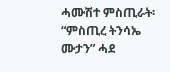ሓሙሽተ ምስጢራት፡ “ምስጢረ ትንሳኤ ሙታን” ሓደ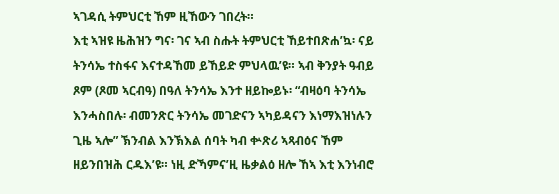ኣገዳሲ ትምህርቲ ኸም ዚኸውን ገበረት።
እቲ ኣዝዩ ዜሕዝን ግና፡ ገና ኣብ ስሑት ትምህርቲ ኸይተበጽሐ’ኳ፡ ናይ ትንሳኤ ተስፋና እናተዳኸመ ይኸይድ ምህላዉ’ዩ። ኣብ ቅንያት ዓብይ ጾም (ጾመ ኣርብዓ) በዓለ ትንሳኤ እንተ ዘይኰይኑ፡ “ብዛዕባ ትንሳኤ እንሓስበሉ፡ ብመንጽር ትንሳኤ መገድናን ኣካይዳናን እነማእዝነሉን ጊዜ ኣሎ” ኽንብል እንኽእል ሰባት ካብ ቍጽሪ ኣጻብዕና ኸም ዘይንበዝሕ ርዱእ’ዩ። ነዚ ድኻምና’ዚ ዜቃልዕ ዘሎ ኸኣ እቲ እንነብሮ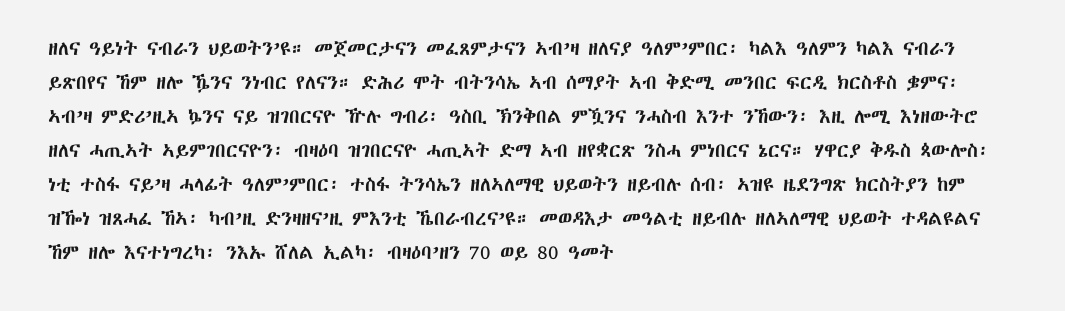ዘለና ዓይነት ናብራን ህይወትን’ዩ። መጀመርታናን መፈጸምታናን ኣብ’ዛ ዘለናያ ዓለም’ምበር፡ ካልእ ዓለምን ካልእ ናብራን ይጽበየና ኸም ዘሎ ዄንና ንነብር የለናን። ድሕሪ ሞት ብትንሳኤ ኣብ ሰማያት ኣብ ቅድሚ መንበር ፍርዲ ክርስቶስ ቌምና፡ ኣብ’ዛ ምድሪ’ዚኣ ኴንና ናይ ዝገበርናዮ ዅሉ ግብሪ፡ ዓስቢ ኽንቅበል ምዃንና ንሓስብ እንተ ንኸውን፡ እዚ ሎሚ እነዘውትሮ ዘለና ሓጢኣት ኣይምገበርናዮን፡ ብዛዕባ ዝገበርናዮ ሓጢኣት ድማ ኣብ ዘየቋርጽ ንስሓ ምነበርና ኔርና። ሃዋርያ ቅዱስ ጳውሎስ፡ ነቲ ተስፋ ናይ’ዛ ሓላፊት ዓለም’ምበር፡ ተስፋ ትንሳኤን ዘለኣለማዊ ህይወትን ዘይብሉ ሰብ፡ ኣዝዩ ዜደንግጽ ክርስትያን ከም ዝዀነ ዝጸሓፈ ኸኣ፡ ካብ’ዚ ድንዛዘና’ዚ ምእንቲ ኼበራብረና’ዩ። መወዳእታ መዓልቲ ዘይብሉ ዘለኣለማዊ ህይወት ተዳልዩልና ኸም ዘሎ እናተነግረካ፡ ንእኡ ሸለል ኢልካ፡ ብዛዕባ’ዘን 70 ወይ 80 ዓመት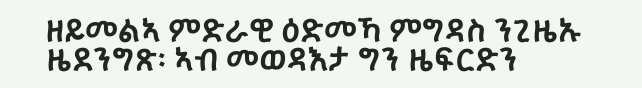ዘይመልኣ ምድራዊ ዕድመኻ ምግዳስ ንጊዜኡ ዜደንግጽ፡ ኣብ መወዳእታ ግን ዜፍርድን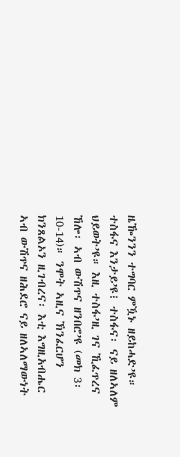ዜዀንንን ተግባር ምዃኑ ዘይከሓድ’ዩ።
ተስፋና እንታይ’ዩ፧ ተስፋና፡ ናይ ዘለኣለም ህይወት’ዩ። እዚ ተስፋ’ዚ ገና ኺፈጥረና ኸሎ፡ ኣብ ውሽጥና ዘንበሮ’ዩ (መክ 3፡10-14)። ንሞት ኣዚና ኽንፈርሆን ክንጸልኦን ዚገብረና፡ እቲ እግዚአብሔር ኣብ ውሽጥና ዘሕደሮ ናይ ዘለኣለማውነት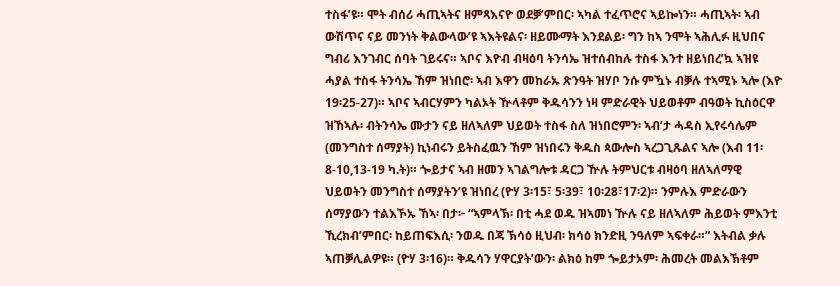ተስፋ’ዩ። ሞት ብሰሪ ሓጢኣትና ዘምጻእናዮ ወደቓ’ምበር፡ ኣካል ተፈጥሮና ኣይኰነን። ሓጢኣት፡ ኣብ ውሽጥና ናይ መንነት ቅልውላው’ዩ ኣእትዩልና፡ ዘይሙማት እንደልይ፡ ግን ከኣ ንሞት ኣሕሊፉ ዚህበና ግብሪ እንገብር ሰባት ገይሩና። ኣቦና እዮብ ብዛዕባ ትንሳኤ ዝተሰብከሉ ተስፋ እንተ ዘይነበረ’ኳ ኣዝዩ ሓያል ተስፋ ትንሳኤ ኸም ዝነበሮ፡ ኣብ እዋን መከራኡ ጽንዓት ዝሃቦ ንሱ ምዃኑ ብቓሉ ተኣሚኑ ኣሎ (እዮ 19፡25-27)። ኣቦና ኣብርሃምን ካልኦት ዅላቶም ቅዱሳንን ነዛ ምድራዊት ህይወቶም ብዓወት ኪስዕርዋ ዝኸኣሉ፡ ብትንሳኤ ሙታን ናይ ዘለኣለም ህይወት ተስፋ ስለ ዝነበሮምን፡ ኣብ’ታ ሓዳስ ኢየሩሳሌም (መንግስተ ሰማያት) ኪነብሩን ይትስፈዉን ኸም ዝነበሩን ቅዱስ ጳውሎስ ኣረጋጊጹልና ኣሎ (እብ 11፡8-10,13-19 ካ.ት)። ጐይታና ኣብ ዘመን ኣገልግሎቱ ዳርጋ ዅሉ ትምህርቱ ብዛዕባ ዘለኣለማዊ ህይወትን መንግስተ ሰማያትን’ዩ ዝነበረ (ዮሃ 3፡15፣ 5፡39፣ 10፡28፣17፡2)። ንምሉእ ምድራውን ሰማያውን ተልእኾኡ ኸኣ፡ በታ፦ “ኣምላኽ፡ በቲ ሓደ ወዱ ዝኣመነ ዅሉ ናይ ዘለኣለም ሕይወት ምእንቲ ኺረክብ’ምበር፡ ከይጠፍእሲ፡ ንወዱ በጃ ኽሳዕ ዚህብ፡ ክሳዕ ክንድዚ ንዓለም ኣፍቀራ።” እትብል ቃሉ ኣጠቓሊልዎዩ። (ዮሃ 3፡16)። ቅዱሳን ሃዋርያት’ውን፡ ልክዕ ከም ጐይታኦም፡ ሕመረት መልእኽቶም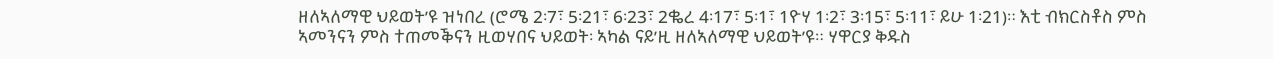ዘለኣለማዊ ህይወት’ዩ ዝነበረ (ሮሜ 2፡7፣ 5፡21፣ 6፡23፣ 2ቈረ 4፡17፣ 5፡1፣ 1ዮሃ 1፡2፣ 3፡15፣ 5፡11፣ ይሁ 1፡21)። እቲ ብክርስቶስ ምስ ኣመንናን ምስ ተጠመቕናን ዚወሃበና ህይወት፡ ኣካል ናይ’ዚ ዘለኣለማዊ ህይወት’ዩ። ሃዋርያ ቅዱስ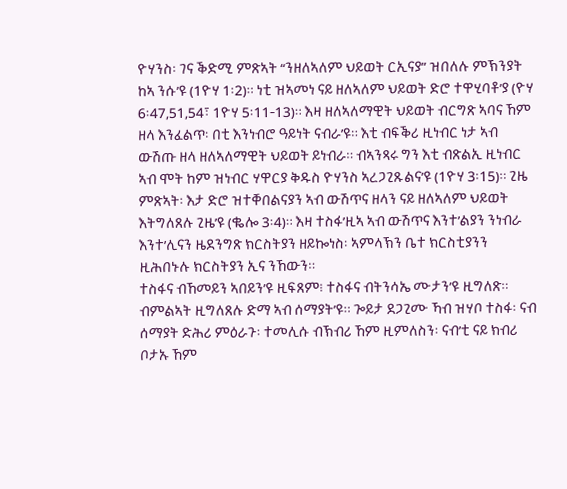ዮሃንስ፡ ገና ቕድሚ ምጽኣት “ንዘለኣለም ህይወት ርኢናያ” ዝበለሉ ምኽንያት ከኣ ንሱ’ዩ (1ዮሃ 1፡2)። ነቲ ዝኣመነ ናይ ዘለኣለም ህይወት ድሮ ተዋሂባቶ’ያ (ዮሃ 6፡47,51,54፣ 1ዮሃ 5፡11-13)። እዛ ዘለኣለማዊት ህይወት ብርግጽ ኣባና ኸም ዘላ እንፈልጥ፡ በቲ እንነብሮ ዓይነት ናብራ’ዩ። እቲ ብፍቕሪ ዚነብር ነታ ኣብ ውሽጡ ዘላ ዘለኣለማዊት ህይወት ይነብራ። ብኣንጻሩ ግን እቲ ብጽልኢ ዚነብር ኣብ ሞት ከም ዝነብር ሃዋርያ ቅዱስ ዮሃንስ ኣረጋጊጹልና’ዩ (1ዮሃ 3፡15)። ጊዜ ምጽኣት፡ እታ ድሮ ዝተቐበልናያን ኣብ ውሽጥና ዘላን ናይ ዘለኣለም ህይወት እትግለጸሉ ጊዜ’ዩ (ቈሎ 3፡4)። እዛ ተስፋ’ዚኣ ኣብ ውሽጥና እንተ’ልያን ንነብራ እንተ’ሊናን ዜደንግጽ ክርስትያን ዘይኰነስ፡ ኣምላኽን ቤተ ክርስቲያንን ዚሕበኑሉ ክርስትያን ኢና ንኸውን።
ተስፋና ብኸመይን ኣበይን’ዩ ዚፍጸም፧ ተስፋና ብትንሳኤ ሙታን’ዩ ዚግለጽ። ብምልኣት ዚግለጸሉ ድማ ኣብ ሰማያት’ዩ። ጐይታ ደጋጊሙ ኻብ ዝሃቦ ተስፋ፡ ናብ ሰማያት ድሕሪ ምዕራጉ፡ ተመሊሱ ብኽብሪ ኸም ዚምለስን፡ ናብ’ቲ ናይ ክብሪ ቦታኡ ኸም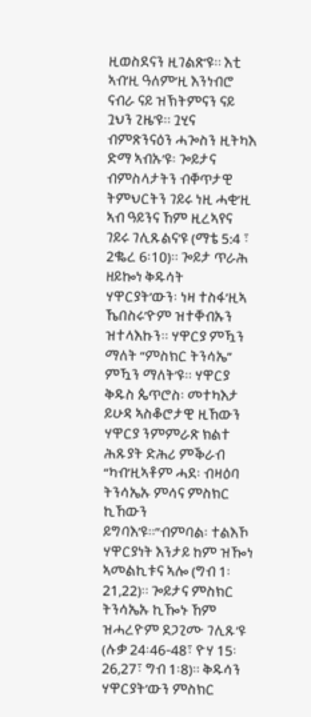ዚወስደናን ዚገልጽ’ዩ። እቲ ኣብ’ዚ ዓለም’ዚ እንነብሮ ናብራ ናይ ዝኽትምናን ናይ ጓህን ጊዜ’ዩ። ጓሂና ብምጽንናዕን ሓጐስን ዚትካእ ድማ ኣብኡ’ዩ፡ ጐይታና ብምስላታትን ብቐጥታዊ ትምህርትን ገይሩ ነዚ ሓቂ’ዚ ኣብ ዓይንና ኸም ዚረኣየና ገይሩ ገሊጹልና’ዩ (ማቴ 5:4 ፣ 2ቈረ 6፡10)። ጐይታ ጥራሕ ዘይኰነ ቅዱሳት ሃዋርያት’ውን፡ ነዛ ተስፋ’ዚኣ ኼበስሩ’ዮም ዝተቐብኡን ዝተላእኩን። ሃዋርያ ምዃን ማለት “ምስክር ትንሳኤ” ምዃን ማለት’ዩ። ሃዋርያ ቅዱስ ጴጥሮስ፡ መተካእታ ይሁዳ ኣስቆሮታዊ ዚኸውን ሃዋርያ ንምምራጽ ክልተ ሕጹያት ድሕሪ ምቕራብ “ካብ’ዚኣቶም ሓደ፡ ብዛዕባ ትንሳኤኡ ምሳና ምስክር ኪኸውን ይግባእ’ዩ።”ብምባል፡ ተልእኾ ሃዋርያነት እንታይ ከም ዝዀነ ኣመልኪቱና ኣሎ (ግብ 1፡21,22)። ጐይታና ምስክር ትንሳኤኡ ኪዀኑ ኸም ዝሓረዮም ደጋጊሙ ገሊጹ’ዩ (ሉቃ 24፡46-48፣ ዮሃ 15፡26,27፣ ግብ 1፡8)። ቅዱሳን ሃዋርያት’ውን ምስክር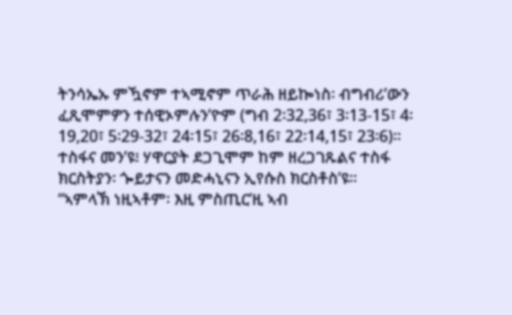ትንሳኤኡ ምዃኖም ተኣሚኖም ጥራሕ ዘይኰነስ፡ ብግብሪ’ውን ፈጺሞምዎን ተሰዊኦምሉን’ዮም (ግብ 2፡32,36፣ 3፡13-15፣ 4፡19,20፣ 5፡29-32፣ 24፡15፣ 26፡8,16፣ 22፡14,15፣ 23፡6)።
ተስፋና መን’ዩ፧ ሃዋርያት ደጋጊሞም ከም ዘረጋገጹልና ተስፋ ክርስትያን፡ ጐይታናን መድሓኒናን ኢየሱስ ክርስቶስ’ዩ።
“ኣምላኽ ነዚኣቶም፡ እዚ ምስጢር’ዚ ኣብ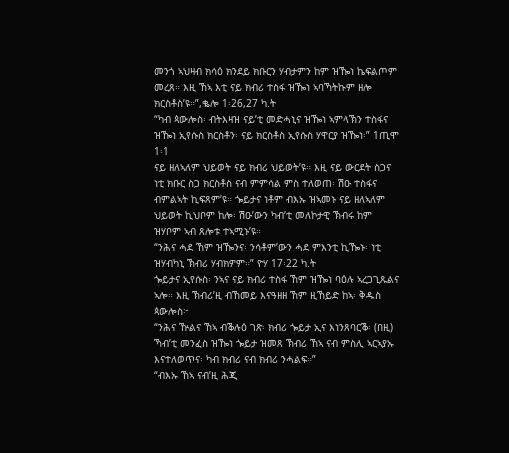መንጎ ኣህዛብ ክሳዕ ክንደይ ክቡርን ሃብታምን ከም ዝዀነ ኬፍልጦም መረጸ። እዚ ኸኣ እቲ ናይ ክብሪ ተስፋ ዝዀነ ኣባኻትኩም ዘሎ ክርስቶስ’ዩ።”,ቈሎ 1፡26,27 ካ.ት
“ካብ ጳውሎስ፡ ብትእዛዝ ናይ’ቲ መድሓኒና ዝዀነ ኣምላኽን ተስፋና ዝዀነ ኢየሱስ ክርስቶን፡ ናይ ክርስቶስ ኢየሱስ ሃዋርያ ዝዀነ፡” 1ጢሞ 1፡1
ናይ ዘለኣለም ህይወት ናይ ክብሪ ህይወት’ዩ። እዚ ናይ ውርደት ስጋና ነቲ ክቡር ስጋ ክርስቶስ ናብ ምምሳል ምስ ተለወጠ፡ ሽዑ ተስፋና ብምልኣት ኪፍጸም’ዩ። ጐይታና ነቶም ብእኡ ዝኣመኑ ናይ ዘለኣለም ህይወት ኪህቦም ከሎ፡ ሽዑ’ውን ካብ’ቲ መለኮታዊ ኽብሩ ከም ዝሃቦም ኣብ ጸሎቱ ተኣሚኑ’ዩ።
“ንሕና ሓደ ኸም ዝዀንና፡ ንሳቶም’ውን ሓደ ምእንቲ ኪዀኑ፡ ነቲ ዝሃብካኒ ኽብሪ ሃብክዎም።” ዮሃ 17፡22 ካ.ት
ጐይታና ኢየሱስ፡ ንኣና ናይ ክብሪ ተስፋ ኸም ዝዀነ ባዕሉ ኣረጋጊጹልና ኣሎ። እዚ ኽብሪ’ዚ ብኸመይ እናዓዘዘ ኸም ዚኸይድ ከኣ፡ ቅዱስ ጳውሎስ፦
“ንሕና ዅልና ኸኣ ብቕሉዕ ገጽ፡ ክብሪ ጐይታ ኢና እነንጸባርቕ፡ (በዚ) ኻብ’ቲ መንፈስ ዝዀነ ጐይታ ዝመጸ ኽብሪ ኸኣ ናብ ምስሊ ኣርኣያኡ እናተለወጥና፡ ካብ ክብሪ ናብ ክብሪ ንሓልፍ።”
“ብእኡ ኸኣ ናብ’ዚ ሕጂ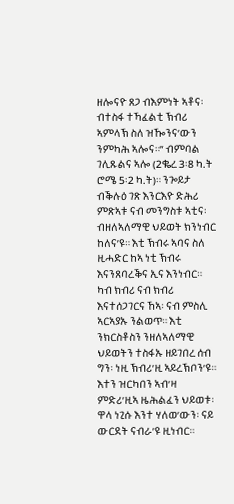ዘሎናዮ ጸጋ ብእምነት ኣቶና፡ ብተስፋ ተኻፈልቲ ኽብሪ ኣምላኽ ስለ ዝዀንና’ውን ንምካሕ ኣሎና።” ብምባል ገሊጹልና ኣሎ (2ቈረ 3፡8 ካ.ት ሮሜ 5፡2 ካ.ት)። ንጐይታ ብቕሉዕ ገጽ እንርእዮ ድሕሪ ምጽኣቱ ናብ መንግስቱ ኣቲና፡ ብዘለኣለማዊ ህይወት ክንነብር ከለና’ዩ። እቲ ኽብሩ ኣባና ስለ ዚሓድር ከኣ ነቲ ኽብሩ እናንጸባረቕና ኢና እንነብር። ካብ ክብሪ ናብ ክብሪ እናተሰጋገርና ኸኣ፡ ናብ ምስሊ ኣርኣያኡ ንልወጥ። እቲ ንክርስቶስን ንዘለኣለማዊ ህይወትን ተስፋኡ ዘይገበረ ሰብ ግን፡ ነዚ ኽብሪ’ዚ ኣይረኽቦን’ዩ። እተን ዝርካበን ኣብ’ዛ ምድሪ’ዚኣ ዜሕልፈን ህይወቱ፡ ዋላ ነጊሱ እንተ ሃለወ’ውን፡ ናይ ውርደት ናብራ’ዩ ዚነብር።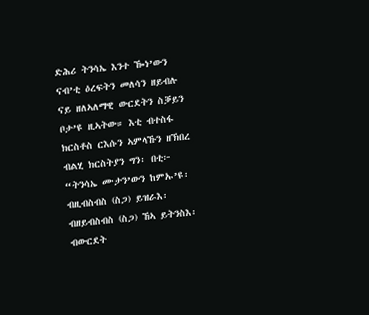ድሕሪ ትንሳኤ እንተ ዀነ’ውን ናብ’ቲ ዕረፍትን መለሳን ዘይብሉ ናይ ዘለኣለማዊ ውርደትን ስቓይን ቦታ’ዩ ዚኣትው። እቲ ብተስፋ ክርስቶስ ርእሱን ኣምላኹን ዘኽበረ ብልሂ ክርስትያን ግን፡ በቲ፦ “ትንሳኤ ሙታን’ውን ከምኡ’ዩ፡ ብዚብስብስ (ስጋ) ይዝራእ፡ ብዘይብስብስ (ስጋ) ኸኣ ይትንስእ፡ ብውርደት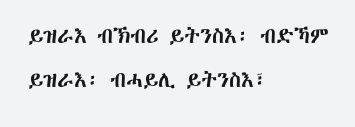ይዝራእ ብኽብሪ ይትንስእ፡ ብድኻም ይዝራእ፡ ብሓይሊ ይትንስእ፣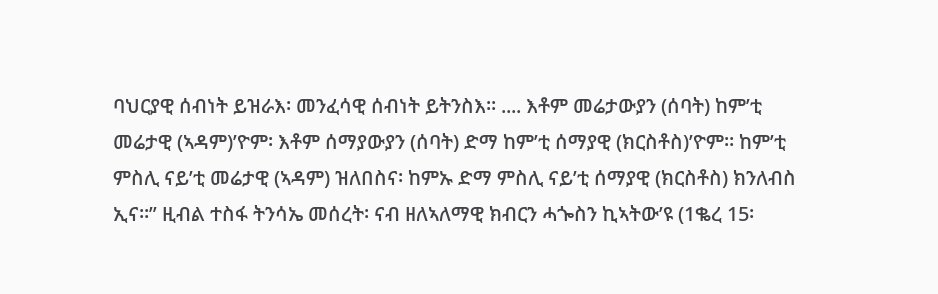ባህርያዊ ሰብነት ይዝራእ፡ መንፈሳዊ ሰብነት ይትንስእ። .... እቶም መሬታውያን (ሰባት) ከም’ቲ መሬታዊ (ኣዳም)’ዮም፡ እቶም ሰማያውያን (ሰባት) ድማ ከም’ቲ ሰማያዊ (ክርስቶስ)’ዮም። ከም’ቲ ምስሊ ናይ’ቲ መሬታዊ (ኣዳም) ዝለበስና፡ ከምኡ ድማ ምስሊ ናይ’ቲ ሰማያዊ (ክርስቶስ) ክንለብስ ኢና።” ዚብል ተስፋ ትንሳኤ መሰረት፡ ናብ ዘለኣለማዊ ክብርን ሓጐስን ኪኣትው’ዩ (1ቈረ 15፡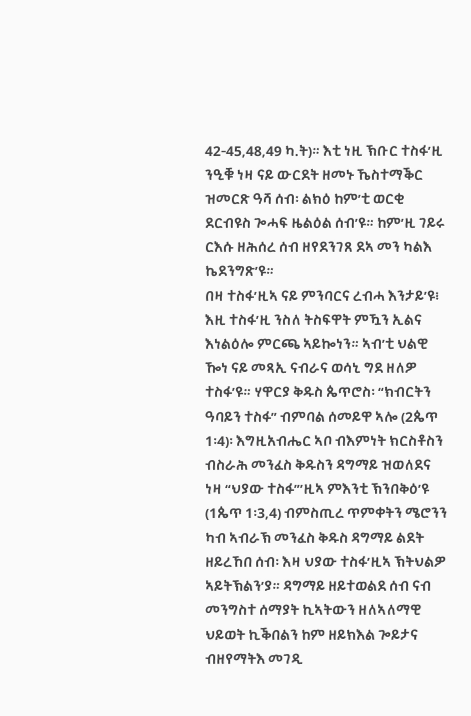42-45,48,49 ካ.ት)። እቲ ነዚ ኽቡር ተስፋ’ዚ ንዒቑ ነዛ ናይ ውርደት ዘመኑ ኼስተማቕር ዝመርጽ ዓሻ ሰብ፡ ልክዕ ከም’ቲ ወርቂ ደርብዩስ ጐሓፍ ዜልዕል ሰብ’ዩ። ከም’ዚ ገይሩ ርእሱ ዘሕሰረ ሰብ ዘየደንገጸ ደኣ መን ካልእ ኬደንግጽ’ዩ።
በዛ ተስፋ’ዚኣ ናይ ምንባርና ረብሓ እንታይ’ዩ፧ እዚ ተስፋ’ዚ ንስለ ትስፍዋት ምዃን ኢልና እነልዕሎ ምርጫ ኣይኰነን። ኣብ’ቲ ህልዊ ዀነ ናይ መጻኢ ናብራና ወሳኒ ግደ ዘለዎ ተስፋ’ዩ። ሃዋርያ ቅዱስ ጴጥሮስ፡ “ክብርትን ዓባይን ተስፋ” ብምባል ሰመይዋ ኣሎ (2ጴጥ 1፡4)፡ እግዚአብሔር ኣቦ ብእምነት ክርስቶስን ብስራሕ መንፈስ ቅዱስን ዳግማይ ዝወለደና ነዛ “ህያው ተስፋ”’ዚኣ ምእንቲ ኽንበቅዕ’ዩ (1ጴጥ 1፡3,4) ብምስጢረ ጥምቀትን ሜሮንን ካብ ኣብራኽ መንፈስ ቅዱስ ዳግማይ ልደት ዘይረኸበ ሰብ፡ እዛ ህያው ተስፋ’ዚኣ ኽትህልዎ ኣይትኽልን’ያ። ዳግማይ ዘይተወልደ ሰብ ናብ መንግስተ ሰማያት ኪኣትውን ዘለኣለማዊ ህይወት ኪቕበልን ከም ዘይክእል ጐይታና ብዘየማትእ መገዲ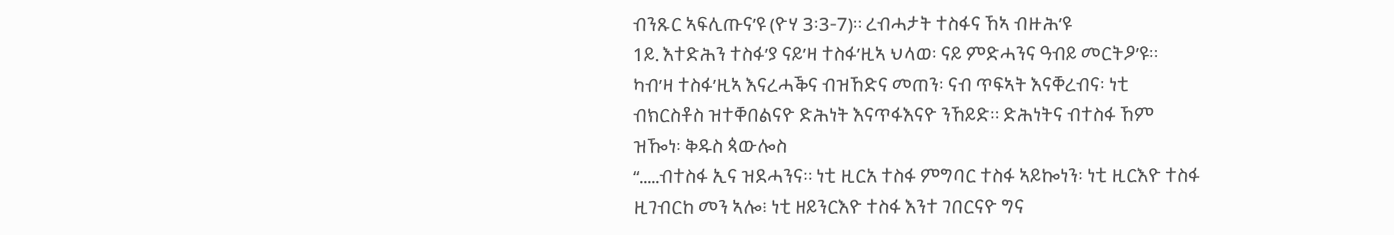ብንጹር ኣፍሊጡና’ዩ (ዮሃ 3፡3-7)። ረብሓታት ተስፋና ኸኣ ብዙሕ’ዩ
1ይ. እተድሕን ተስፋ’ያ ናይ’ዛ ተስፋ’ዚኣ ህላወ፡ ናይ ምድሓንና ዓብይ መርትዖ’ዩ። ካብ’ዛ ተስፋ’ዚኣ እናረሓቕና ብዝኸድና መጠን፡ ናብ ጥፍኣት እናቐረብና፡ ነቲ ብክርስቶስ ዝተቐበልናዮ ድሕነት እናጥፋእናዮ ንኸይድ። ድሕነትና ብተስፋ ኸም ዝዀነ፡ ቅዱስ ጳውሎስ
“.....ብተስፋ ኢና ዝደሓንና። ነቲ ዚርአ ተስፋ ምግባር ተስፋ ኣይኰነን፡ ነቲ ዚርእዮ ተስፋ ዚገብርከ መን ኣሎ፧ ነቲ ዘይንርእዮ ተስፋ እንተ ገበርናዮ ግና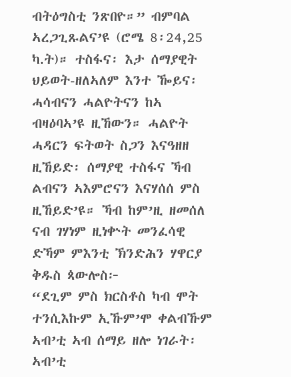ብትዕግስቲ ንጽበዮ።” ብምባል ኣረጋጊጹልና’ዩ (ሮሜ 8፡24,25 ካ.ት)። ተስፋና፡ እታ ሰማያዊት ህይወት-ዘለኣለም እንተ ዀይና፡ ሓሳብናን ሓልዮትናን ከኣ ብዛዕባኣ’ዩ ዚኸውን። ሓልዮት ሓዳርን ፍትወት ስጋን እናዓዘዘ ዚኸይድ፡ ሰማያዊ ተስፋና ኻብ ልብናን ኣእምሮናን እናሃሰሰ ምስ ዚኸይድ’ዩ። ኻብ ከም’ዚ ዘመሰለ ናብ ገሃነም ዚነቍት መንፈሳዊ ድኻም ምእንቲ ኽንድሕን ሃዋርያ ቅዱስ ጳውሎስ፦
“ደጊም ምስ ክርስቶስ ካብ ሞት ተንሲእኩም ኢኹም’ሞ ቀልብኹም ኣብ’ቲ ኣብ ሰማይ ዘሎ ነገራት፡ ኣብ’ቲ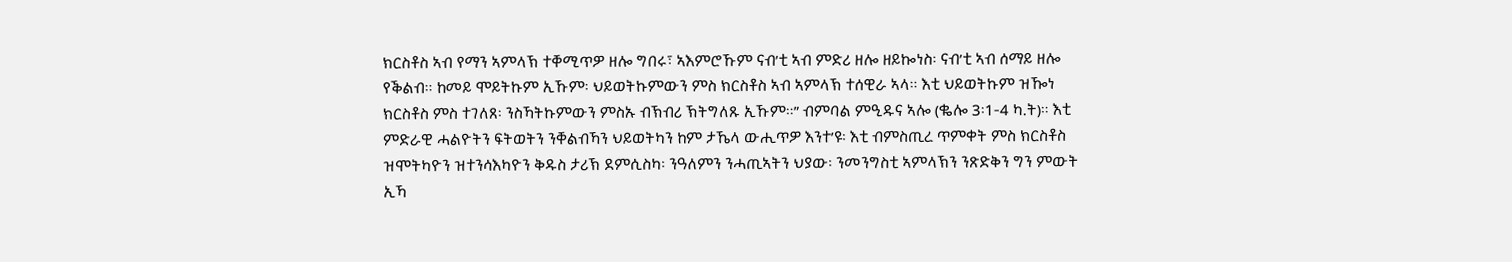ክርስቶስ ኣብ የማን ኣምላኽ ተቐሚጥዎ ዘሎ ግበሩ፣ ኣእምሮኹም ናብ’ቲ ኣብ ምድሪ ዘሎ ዘይኰነስ፡ ናብ’ቲ ኣብ ሰማይ ዘሎ የቕልብ። ከመይ ሞይትኩም ኢኹም፡ ህይወትኩምውን ምስ ክርስቶስ ኣብ ኣምላኽ ተሰዊራ ኣላ። እቲ ህይወትኩም ዝዀነ ክርስቶስ ምስ ተገለጸ፡ ንስኻትኩምውን ምስኡ ብኽብሪ ኽትግለጹ ኢኹም።” ብምባል ምዒዱና ኣሎ (ቈሎ 3፡1-4 ካ.ት)። እቲ ምድራዊ ሓልዮትን ፍትወትን ንቐልብኻን ህይወትካን ከም ታኼላ ውሒጥዎ እንተ’ዩ፡ እቲ ብምስጢረ ጥምቀት ምስ ክርስቶስ ዝሞትካዮን ዝተንሳእካዮን ቅዱስ ታሪኽ ደምሲስካ፡ ንዓለምን ንሓጢኣትን ህያው፡ ንመንግስቲ ኣምላኽን ንጽድቅን ግን ምውት ኢኻ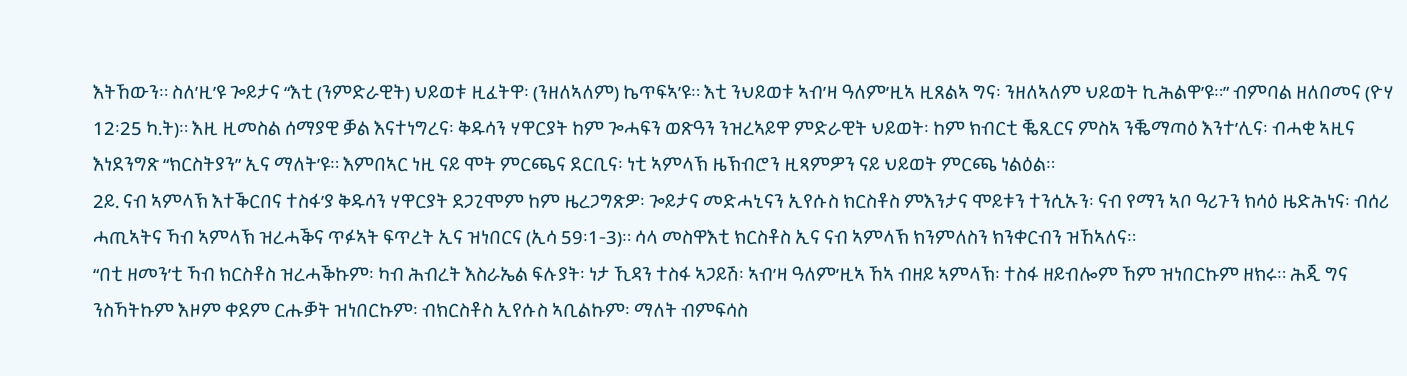እትኸውን። ስለ’ዚ’ዩ ጐይታና “እቲ (ንምድራዊት) ህይወቱ ዚፈትዋ፡ (ንዘለኣለም) ኬጥፍኣ’ዩ። እቲ ንህይወቱ ኣብ’ዛ ዓለም’ዚኣ ዚጸልኣ ግና፡ ንዘለኣለም ህይወት ኪሕልዋ’ዩ።” ብምባል ዘለበመና (ዮሃ 12፡25 ካ.ት)። እዚ ዚመስል ሰማያዊ ቓል እናተነግረና፡ ቅዱሳን ሃዋርያት ከም ጐሓፍን ወጽዓን ንዝረኣይዋ ምድራዊት ህይወት፡ ከም ክብርቲ ቘጺርና ምስኣ ንቘማጣዕ እንተ’ሊና፡ ብሓቂ ኣዚና እነደንግጽ “ክርስትያን” ኢና ማለት’ዩ። እምበኣር ነዚ ናይ ሞት ምርጫና ደርቢና፡ ነቲ ኣምላኽ ዜኽብሮን ዚጻምዎን ናይ ህይወት ምርጫ ነልዕል።
2ይ. ናብ ኣምላኽ እተቕርበና ተስፋ’ያ ቅዱሳን ሃዋርያት ደጋጊሞም ከም ዜረጋግጽዎ፡ ጐይታና መድሓኒናን ኢየሱስ ክርስቶስ ምእንታና ሞይቱን ተንሲኡን፡ ናብ የማን ኣቦ ዓሪጉን ክሳዕ ዜድሕነና፡ ብሰሪ ሓጢኣትና ኻብ ኣምላኽ ዝረሓቕና ጥፉኣት ፍጥረት ኢና ዝነበርና (ኢሳ 59፡1-3)። ሳላ መስዋእቲ ክርስቶስ ኢና ናብ ኣምላኽ ክንምለስን ክንቀርብን ዝኸኣለና።
“በቲ ዘመን’ቲ ኻብ ክርስቶስ ዝረሓቕኩም፡ ካብ ሕብረት እስራኤል ፍሉያት፡ ነታ ኺዳን ተስፋ ኣጋይሽ፡ ኣብ’ዛ ዓለም’ዚኣ ኸኣ ብዘይ ኣምላኽ፡ ተስፋ ዘይብሎም ኸም ዝነበርኩም ዘክሩ። ሕጂ ግና ንስኻትኩም እዞም ቀደም ርሑቓት ዝነበርኩም፡ ብክርስቶስ ኢየሱስ ኣቢልኩም፡ ማለት ብምፍሳስ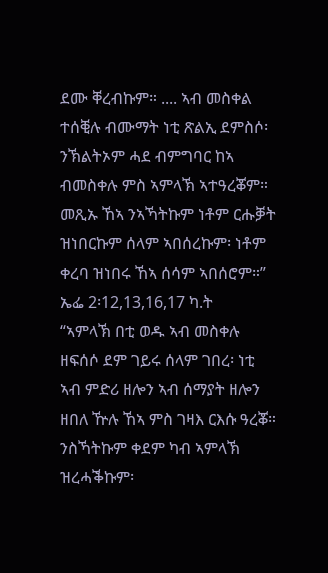ደሙ ቐረብኩም። .... ኣብ መስቀል ተሰቒሉ ብሙማት ነቲ ጽልኢ ደምስሶ፡ ንኽልትኦም ሓደ ብምግባር ከኣ ብመስቀሉ ምስ ኣምላኽ ኣተዓረቖም። መጺኡ ኸኣ ንኣኻትኩም ነቶም ርሑቓት ዝነበርኩም ሰላም ኣበሰረኩም፡ ነቶም ቀረባ ዝነበሩ ኸኣ ሰሳም ኣበሰሮም።” ኤፌ 2፡12,13,16,17 ካ.ት
“ኣምላኽ በቲ ወዱ ኣብ መስቀሉ ዘፍሰሶ ደም ገይሩ ሰላም ገበረ፡ ነቲ ኣብ ምድሪ ዘሎን ኣብ ሰማያት ዘሎን ዘበለ ዅሉ ኸኣ ምስ ገዛእ ርእሱ ዓረቖ። ንስኻትኩም ቀደም ካብ ኣምላኽ ዝረሓቕኩም፡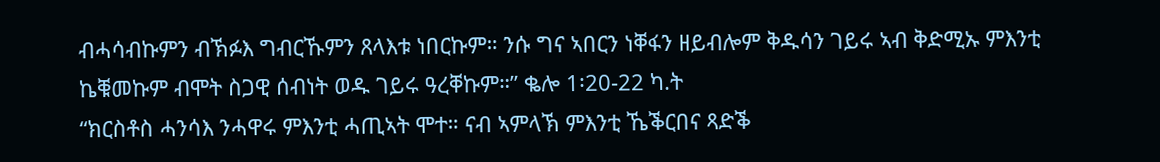ብሓሳብኩምን ብኽፉእ ግብርኹምን ጸላእቱ ነበርኩም። ንሱ ግና ኣበርን ነቐፋን ዘይብሎም ቅዱሳን ገይሩ ኣብ ቅድሚኡ ምእንቲ ኬቑመኩም ብሞት ስጋዊ ሰብነት ወዱ ገይሩ ዓረቐኩም።” ቈሎ 1፡20-22 ካ.ት
“ክርስቶስ ሓንሳእ ንሓዋሩ ምእንቲ ሓጢኣት ሞተ። ናብ ኣምላኽ ምእንቲ ኼቕርበና ጻድቕ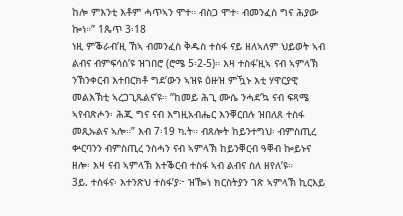ከሎ ምእንቲ እቶም ሓጥኣን ሞተ። ብስጋ ሞተ፡ ብመንፈስ ግና ሕያው ኰነ።” 1ጴጥ 3፡18
ነዚ ምቕራብ’ዚ ኸኣ ብመንፈስ ቅዱስ ተስፋ ናይ ዘለኣለም ህይወት ኣብ ልብና ብምፍሳስ’ዩ ዝገበሮ (ሮሜ 5፡2-5)። እዛ ተስፋ’ዚኣ ናብ ኣምላኽ ንኽንቀርብ እተበርክቶ ግደ’ውን ኣዝዩ ዕዙዝ ምዃኑ እቲ ሃዋርያዊ መልእኽቲ ኣረጋጊጹልና’ዩ። “ከመይ ሕጊ ሙሴ ንሓደ’ኳ ናብ ፍጻሜ ኣየብጽሖን፡ ሕጂ ግና ናብ እግዚአብሔር እንቐርበሉ ዝበለጸ ተስፋ መጺኡልና ኣሎ።” እብ 7፡19 ካ.ት። ብጸሎት ከይንተግህ፡ ብምስጢረ ቍርባንን ብምስጢረ ንስሓን ናብ ኣምላኽ ከይንቐርብ ዓቐብ ኰይኑና ዘሎ፡ እዛ ናብ ኣምላኽ እተቕርብ ተስፋ ኣብ ልብና ስለ ዘየለ’ዩ።
3ይ. ተስፋና፡ እተንጽህ ተስፋ’ያ፦ ዝዀነ ክርስትያን ገጽ ኣምላኽ ኪርእይ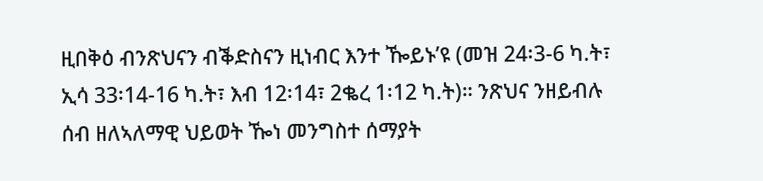ዚበቅዕ ብንጽህናን ብቕድስናን ዚነብር እንተ ዀይኑ’ዩ (መዝ 24፡3-6 ካ.ት፣ ኢሳ 33፡14-16 ካ.ት፣ እብ 12፡14፣ 2ቈረ 1፡12 ካ.ት)። ንጽህና ንዘይብሉ ሰብ ዘለኣለማዊ ህይወት ዀነ መንግስተ ሰማያት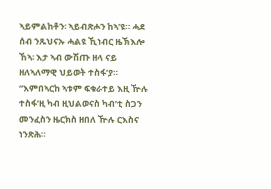ኣይምልከቶን፡ ኣይብጽሖን ከኣ’ዩ። ሓደ ሰብ ንጹህናኡ ሓልዩ ኺነብር ዜኽእሎ ኸኣ፡ እታ ኣብ ውሽጡ ዘላ ናይ ዘለኣለማዊ ህይወት ተስፋ’ያ።
“እምበኣርከ ኣቱም ፍቁራተይ እዚ ዅሉ ተስፋ’ዚ ካብ ዚህልወናስ ካብ’ቲ ስጋን መንፈስን ዜርክስ ዘበለ ዅሉ ርእስና ነንጽሕ።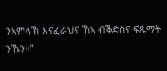ንኣምላኽ እናፈራህና ኸኣ ብቕድስና ፍጹማት ንኹን።”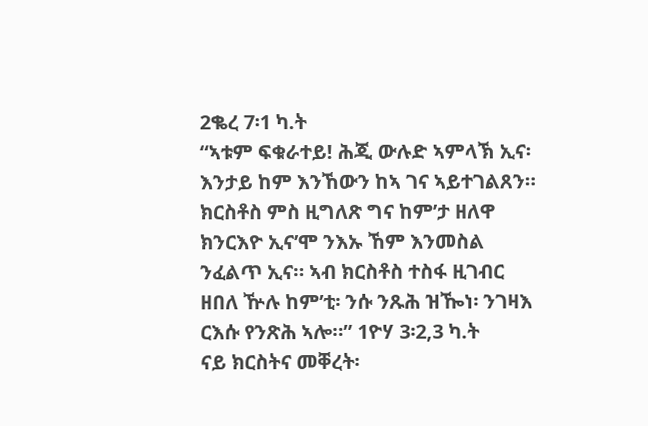2ቈረ 7፡1 ካ.ት
“ኣቱም ፍቁራተይ! ሕጂ ውሉድ ኣምላኽ ኢና፡ እንታይ ከም እንኸውን ከኣ ገና ኣይተገልጸን። ክርስቶስ ምስ ዚግለጽ ግና ከም’ታ ዘለዋ ክንርእዮ ኢና’ሞ ንእኡ ኸም እንመስል ንፈልጥ ኢና። ኣብ ክርስቶስ ተስፋ ዚገብር ዘበለ ዅሉ ከም’ቲ፡ ንሱ ንጹሕ ዝዀነ፡ ንገዛእ ርእሱ የንጽሕ ኣሎ።” 1ዮሃ 3፡2,3 ካ.ት
ናይ ክርስትና መቐረት፡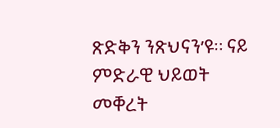ጽድቅን ንጽህናን’ዩ። ናይ ምድራዊ ህይወት መቐረት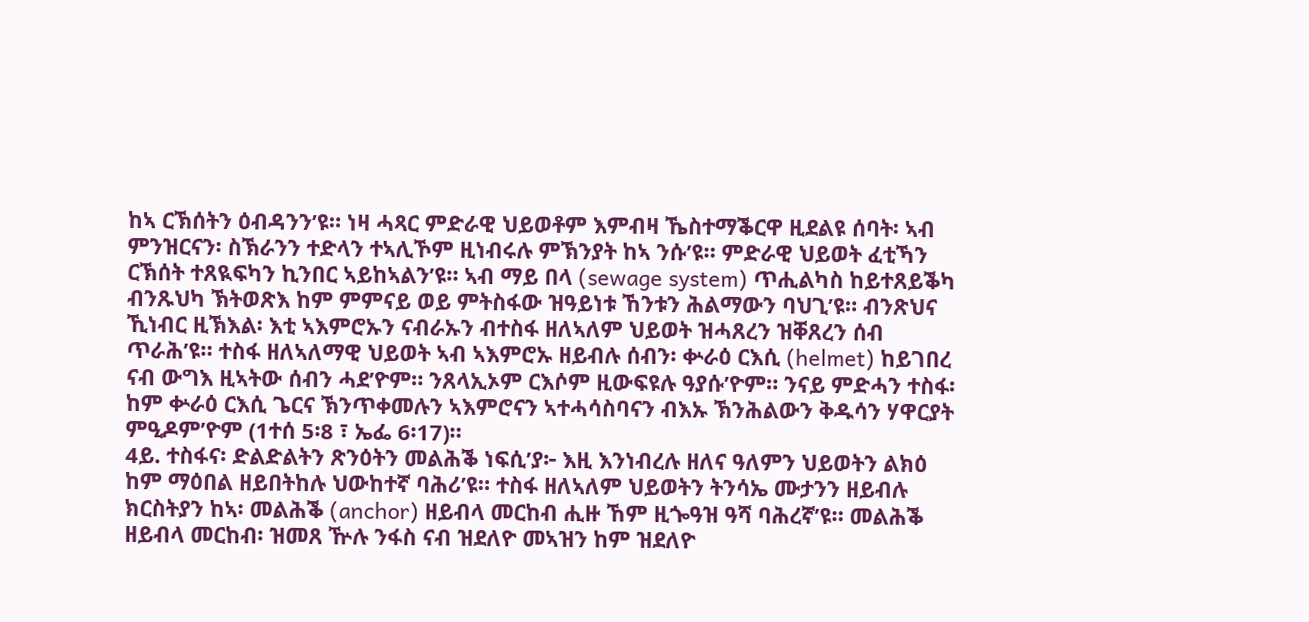ከኣ ርኽሰትን ዕብዳንን’ዩ። ነዛ ሓጻር ምድራዊ ህይወቶም እምብዛ ኼስተማቕርዋ ዚደልዩ ሰባት፡ ኣብ ምንዝርናን፡ ስኽራንን ተድላን ተኣሊኾም ዚነብሩሉ ምኽንያት ከኣ ንሱ’ዩ። ምድራዊ ህይወት ፈቲኻን ርኽሰት ተጸዪፍካን ኪንበር ኣይከኣልን’ዩ። ኣብ ማይ በላ (sewage system) ጥሒልካስ ከይተጸይቕካ ብንጹህካ ኽትወጽእ ከም ምምናይ ወይ ምትስፋው ዝዓይነቱ ኸንቱን ሕልማውን ባህጊ’ዩ። ብንጽህና ኺነብር ዚኽእል፡ እቲ ኣእምሮኡን ናብራኡን ብተስፋ ዘለኣለም ህይወት ዝሓጸረን ዝቐጸረን ሰብ ጥራሕ’ዩ። ተስፋ ዘለኣለማዊ ህይወት ኣብ ኣእምሮኡ ዘይብሉ ሰብን፡ ቍራዕ ርእሲ (helmet) ከይገበረ ናብ ውግእ ዚኣትው ሰብን ሓደ’ዮም። ንጸላኢኦም ርእሶም ዚውፍዩሉ ዓያሱ’ዮም። ንናይ ምድሓን ተስፋ፡ ከም ቍራዕ ርእሲ ጌርና ኽንጥቀመሉን ኣእምሮናን ኣተሓሳስባናን ብእኡ ኽንሕልውን ቅዱሳን ሃዋርያት ምዒዶም’ዮም (1ተሰ 5፡8 ፣ ኤፌ 6፡17)።
4ይ. ተስፋና፡ ድልድልትን ጽንዕትን መልሕቕ ነፍሲ’ያ፦ እዚ እንነብረሉ ዘለና ዓለምን ህይወትን ልክዕ ከም ማዕበል ዘይበትከሉ ህውከተኛ ባሕሪ’ዩ። ተስፋ ዘለኣለም ህይወትን ትንሳኤ ሙታንን ዘይብሉ ክርስትያን ከኣ፡ መልሕቕ (anchor) ዘይብላ መርከብ ሒዙ ኸም ዚጐዓዝ ዓሻ ባሕረኛ’ዩ። መልሕቕ ዘይብላ መርከብ፡ ዝመጸ ዅሉ ንፋስ ናብ ዝደለዮ መኣዝን ከም ዝደለዮ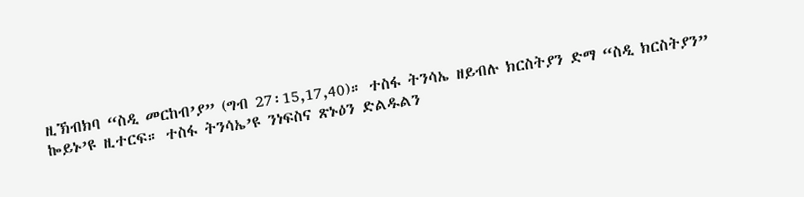ዚኽብክባ “ስዲ መርከብ’ያ” (ግብ 27፡15,17,40)። ተስፋ ትንሳኤ ዘይብሉ ክርስትያን ድማ “ስዲ ክርስትያን” ኰይኑ’ዩ ዚተርፍ። ተስፋ ትንሳኤ’ዩ ንነፍስና ጽኑዕን ድልዱልን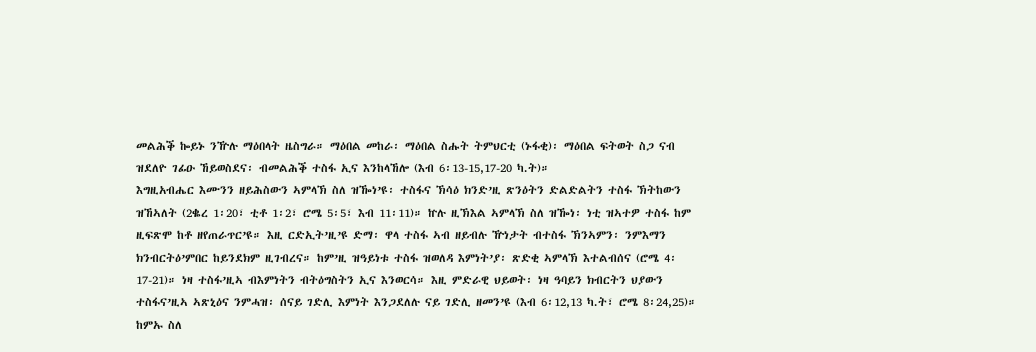መልሕቕ ኰይኑ ንዅሉ ማዕበላት ዜስግራ። ማዕበል መከራ፡ ማዕበል ስሑት ትምህርቲ (ኑፋቂ)፡ ማዕበል ፍትወት ስጋ ናብ ዝደለዮ ገፊዑ ኸይወስደና፡ ብመልሕቕ ተስፋ ኢና እንከላኸሎ (እብ 6፡13-15,17-20 ካ.ት)።
እግዚአብሔር እሙንን ዘይሕስውን ኣምላኽ ስለ ዝዀነ’ዩ፡ ተስፋና ኽሳዕ ክንድ’ዚ ጽንዕትን ድልድልትን ተስፋ ኽትከውን ዝኸኣለት (2ቈረ 1፡20፣ ቲቶ 1፡2፣ ሮሜ 5፡5፣ እብ 11፡11)። ኵሉ ዚኽእል ኣምላኽ ስለ ዝዀነ፡ ነቲ ዝኣተዎ ተስፋ ከም ዚፍጽሞ ከቶ ዘየጠራጥር’ዩ። እዚ ርድኢት’ዚ’ዩ ድማ፡ ዋላ ተስፋ ኣብ ዘይብሉ ዅነታት ብተስፋ ኽንኣምን፡ ንምእማን ክንብርትዕ’ምበር ከይንደክም ዚገብረና። ከም’ዚ ዝዓይነቱ ተስፋ ዝወለዳ እምነት’ያ፡ ጽድቂ ኣምላኽ እተልብሰና (ሮሜ 4፡17-21)። ነዛ ተስፋ’ዚኣ ብእምነትን ብትዕግስትን ኢና እንወርሳ። እዚ ምድራዊ ህይወት፡ ነዛ ዓባይን ክብርትን ህያውን ተስፋና’ዚኣ ኣጽኒዕና ንምሓዝ፡ ሰናይ ገድሊ እምነት እንጋደለሉ ናይ ገድሊ ዘመን’ዩ (እብ 6፡12,13 ካ.ት፣ ሮሜ 8፡24,25)። ከምኡ ስለ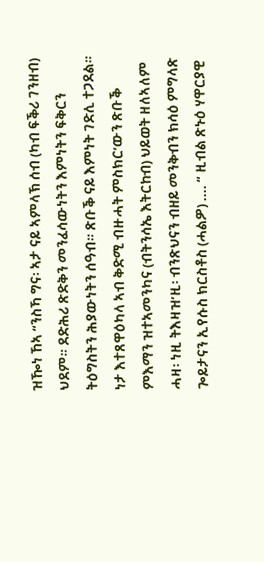ዝዀነ ኸኣ “ንስኻ ግና፡ ኣታ ናይ ኣምላኽ ሰብ (ካብ ፍቕሪ ገንዘብ) ህደም። ደድሕሪ ጽድቅን መንፈሳውነትን እምነትን ፍቅርን ትዕግስትን ሕያውነትን ሰዓብ። ጽቡቕ ናይ እምነት ገድሊ ተጋደል። ነታ እተጸዋዕካላ ኣብ ቅድሚ ብዙሓት ምስክር’ውን ጽቡቕ ምእማን ዝተኣመንካና (ብትንሳኤ እትርከብ) ህይወት ዘለኣለም ሓዛ፡ ነዚ ትእዛዝ’ዚ፡ ብንጽህናን ብዘይ መንቅብን ክሳዕ ምግላጽ ጐይታናን ኢየሱስ ክርስቶስ (ሓልዎ) .... “ ዚብል ጽኑዕ ሃዋርያዊ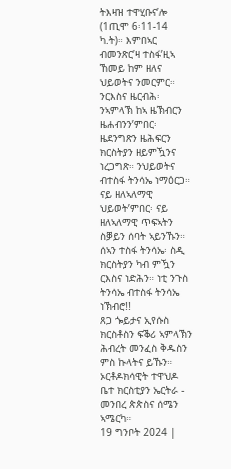ትእዛዝ ተዋሂቡና’ሎ (1ጢሞ 6፡11-14 ካ.ት)። እምበኣር ብመንጽር’ዛ ተስፋ’ዚኣ ኸመይ ከም ዘለና ህይወትና ንመርምር። ንርእስና ዜርብሕ፡ ንኣምላኽ ከኣ ዜኽብርን ዜሐብንን’ምበር፡ ዜደንግጽን ዜሕፍርን ክርስትያን ዘይምዃንና ነረጋግጽ። ንህይወትና ብተስፋ ትንሳኤ ነማዕርጋ። ናይ ዘለኣለማዊ ህይወት’ምበር፡ ናይ ዘለኣለማዊ ጥፍኣትን ስቓይን ሰባት ኣይንኹን። ሰኣን ተስፋ ትንሳኤ፡ ስዲ ክርስትያን ካብ ምዃን ርእስና ነድሕን። ነቲ ንጉስ ትንሳኤ ብተስፋ ትንሳኤ ነኽብሮ!!
ጸጋ ጐይታና ኢየሱስ ክርስቶስን ፍቕሪ ኣምላኽን ሕብረት መንፈስ ቅዱስን ምስ ኩላትና ይኹን።
ኦርቶዶክሳዊት ተዋህዶ ቤተ ክርስቲያን ኤርትራ - መንበረ ጵጵስና ሰሜን ኣሜርካ።
19 ግንቦት 2024 |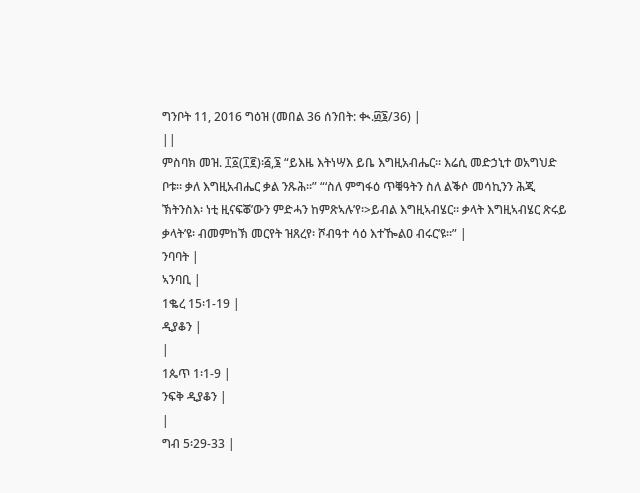ግንቦት 11, 2016 ግዕዝ (መበል 36 ሰንበት: ቊ.፴፮/36) |
||
ምስባክ መዝ. ፲፩(፲፪)፡፭,፮ “ይእዜ እትነሣእ ይቤ እግዚአብሔር። እሬሲ መድኃኒተ ወአግህድ ቦቱ። ቃለ እግዚአብሔር ቃል ንጹሕ።” “‘ስለ ምግፋዕ ጥቑዓትን ስለ ልቕሶ መሳኪንን ሕጂ ኽትንስእ፡ ነቲ ዚናፍቖ’ውን ምድሓን ከምጽኣሉ’የ፡>ይብል እግዚኣብሄር። ቃላት እግዚኣብሄር ጽሩይ ቃላት’ዩ፡ ብመምከኽ መርየት ዝጸረየ፡ ሾብዓተ ሳዕ እተዀልዐ ብሩር’ዩ።” |
ንባባት |
ኣንባቢ |
1ቈረ 15፡1-19 |
ዲያቆን |
|
1ጴጥ 1፡1-9 |
ንፍቅ ዲያቆን |
|
ግብ 5፡29-33 |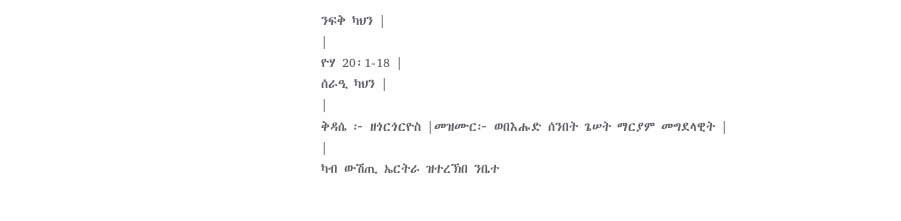ንፍቅ ካህን |
|
ዮሃ 20፡1-18 |
ሰራዒ ካህን |
|
ቅዳሴ ፦ ዘጎርጎርዮስ |መዝሙር፦ ወበእሑድ ሰንበት ጌሠት ማርያም መግደላዊት |
|
ካብ ውሽጢ ኤርትራ ዝተረኽበ ንቤተ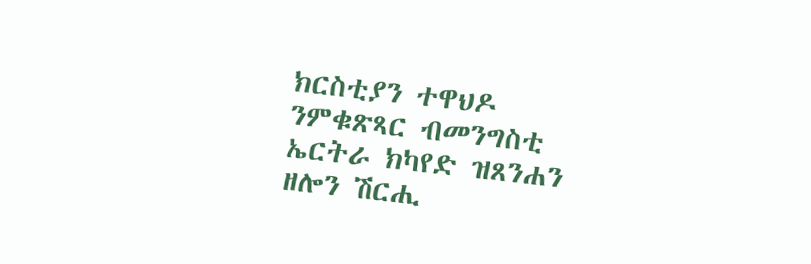ክርስቲያን ተዋህዶ ንምቁጽጻር ብመንግስቲ ኤርትራ ክካየድ ዝጸንሐን ዘሎን ሽርሒ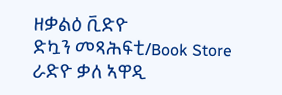ዘቃልዕ ቪድዮ
ድኳን መጻሕፍቲ/Book Store
ራድዮ ቃለ ኣዋዲ